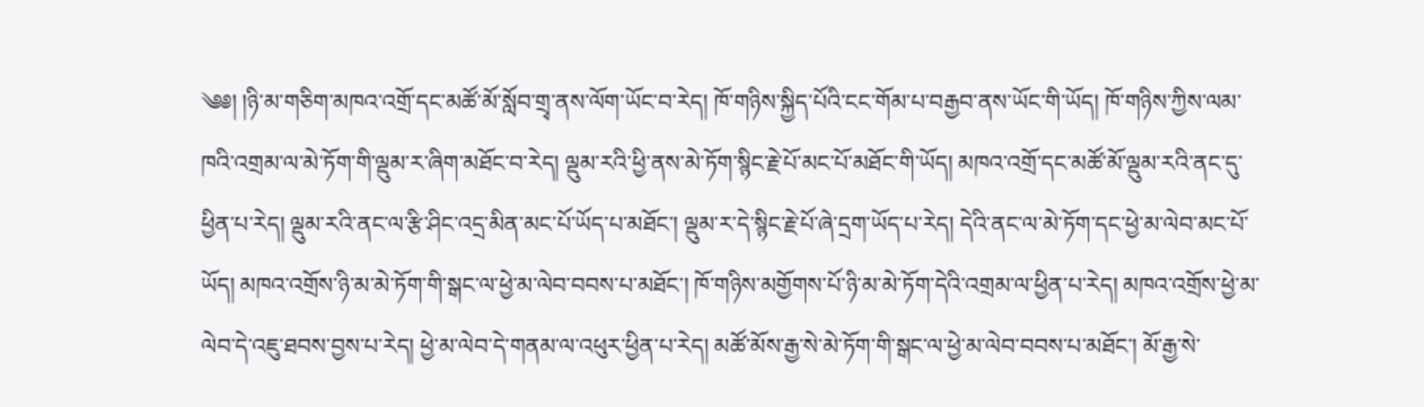༄༅། །ཉི་མ་གཅིག་མཁའ་འགྲོ་དང་མཚོ་མོ་སློབ་གྲྭ་ནས་ལོག་ཡོང་བ་རེད། ཁོ་གཉིས་སྐྱིད་པོའི་ངང་གོམ་པ་བརྒྱབ་ནས་ཡོང་གི་ཡོད། ཁོ་གཉིས་ཀྱིས་ལམ་ཁའི་འགྲམ་ལ་མེ་ཏོག་གི་ལྡུམ་ར་ཞིག་མཐོང་བ་རེད། ལྡུམ་རའི་ཕྱི་ནས་མེ་ཏོག་སྙིང་རྗེ་པོ་མང་པོ་མཐོང་གི་ཡོད། མཁའ་འགྲོ་དང་མཚོ་མོ་ལྡུམ་རའི་ནང་དུ་ཕྱིན་པ་རེད། ལྡུམ་རའི་ནང་ལ་རྩི་ཤིང་འདྲ་མིན་མང་པོ་ཡོད་པ་མཐོང་། ལྡུམ་ར་དེ་སྙིང་རྗེ་པོ་ཞེ་དྲག་ཡོད་པ་རེད། དེའི་ནང་ལ་མེ་ཏོག་དང་ཕྱེ་མ་ལེབ་མང་པོ་ཡོད། མཁའ་འགྲོས་ཉི་མ་མེ་ཏོག་གི་སྒང་ལ་ཕྱེ་མ་ལེབ་བབས་པ་མཐོང་། ཁོ་གཉིས་མགྱོགས་པོ་ཉི་མ་མེ་ཏོག་དེའི་འགྲམ་ལ་ཕྱིན་པ་རེད། མཁའ་འགྲོས་ཕྱེ་མ་ལེབ་དེ་འཇུ་ཐབས་བྱས་པ་རེད། ཕྱེ་མ་ལེབ་དེ་གནམ་ལ་འཕུར་ཕྱིན་པ་རེད། མཚོ་མོས་རྒྱ་སེ་མེ་ཏོག་གི་སྒང་ལ་ཕྱེ་མ་ལེབ་བབས་པ་མཐོང་། མོ་རྒྱ་སེ་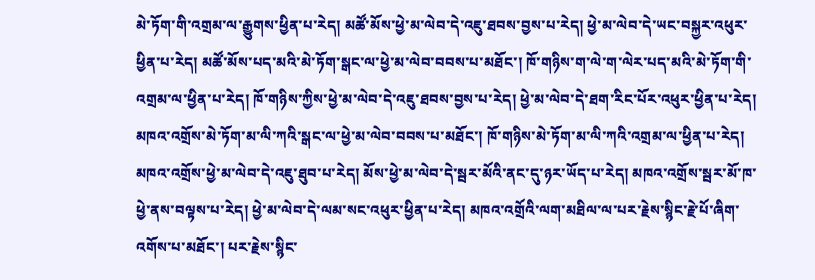མེ་ཏོག་གི་འགྲམ་ལ་རྒྱུགས་ཕྱིན་པ་རེད། མཚོ་མོས་ཕྱེ་མ་ལེབ་དེ་འཇུ་ཐབས་བྱས་པ་རེད། ཕྱེ་མ་ལེབ་དེ་ཡང་བསྐྱར་འཕུར་ཕྱིན་པ་རེད། མཚོ་མོས་པད་མའི་མེ་ཏོག་སྒང་ལ་ཕྱེ་མ་ལེབ་བབས་པ་མཐོང་། ཁོ་གཉིས་ག་ལེ་ག་ལེར་པད་མའི་མེ་ཏོག་གི་འགྲམ་ལ་ཕྱིན་པ་རེད། ཁོ་གཉིས་ཀྱིས་ཕྱེ་མ་ལེབ་དེ་འཇུ་ཐབས་བྱས་པ་རེད། ཕྱེ་མ་ལེབ་དེ་ཐག་རིང་པོར་འཕུར་ཕྱིན་པ་རེད། མཁའ་འགྲོས་མེ་ཏོག་མ་ལི་ཀའི་སྒང་ལ་ཕྱེ་མ་ལེབ་བབས་པ་མཐོང་། ཁོ་གཉིས་མེ་ཏོག་མ་ལི་ཀའི་འགྲམ་ལ་ཕྱིན་པ་རེད། མཁའ་འགྲོས་ཕྱེ་མ་ལེབ་དེ་འཇུ་ཐུབ་པ་རེད། མོས་ཕྱེ་མ་ལེབ་དེ་སྦར་མོའི་ནང་དུ་ཉར་ཡོད་པ་རེད། མཁའ་འགྲོས་སྦར་མོ་ཁ་ཕྱེ་ནས་བལྟས་པ་རེད། ཕྱེ་མ་ལེབ་དེ་ལམ་སང་འཕུར་ཕྱིན་པ་རེད། མཁའ་འགྲོའི་ལག་མཐིལ་ལ་པར་རྗེས་སྙིང་རྗེ་པོ་ཞིག་འགོས་པ་མཐོང་། པར་རྗེས་སྙིང་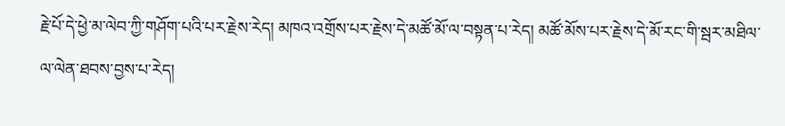རྗེ་པོ་དེ་ཕྱེ་མ་ལེབ་ཀྱི་གཤོག་པའི་པར་རྗེས་རེད། མཁའ་འགྲོས་པར་རྗེས་དེ་མཚོ་མོ་ལ་བསྟན་པ་རེད། མཚོ་མོས་པར་རྗེས་དེ་མོ་རང་གི་སྦར་མཐིལ་ལ་ལེན་ཐབས་བྱས་པ་རེད།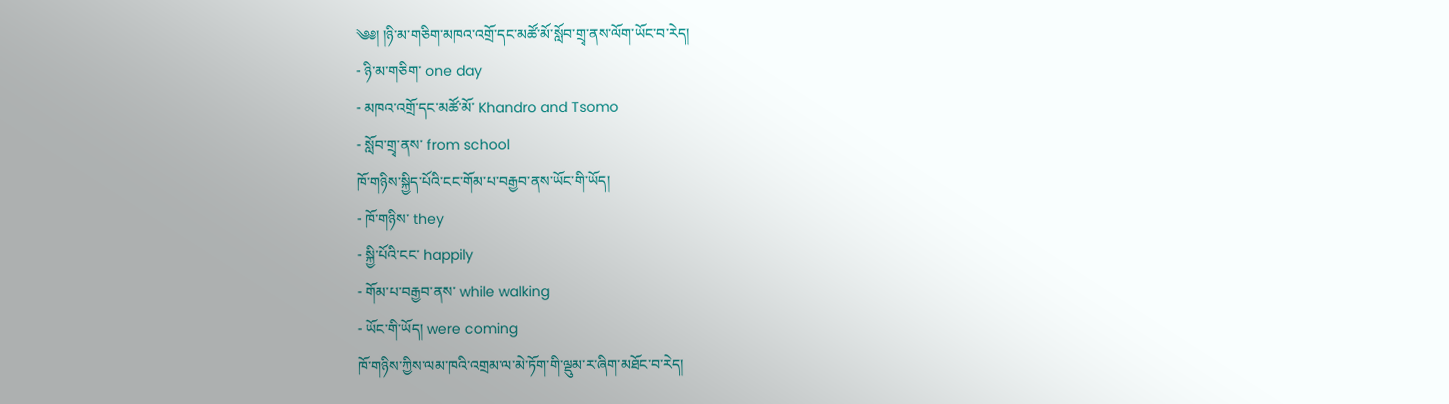༄༅། །ཉི་མ་གཅིག་མཁའ་འགྲོ་དང་མཚོ་མོ་སློབ་གྲྭ་ནས་ལོག་ཡོང་བ་རེད།
- ཉི་མ་གཅིག་ one day
- མཁའ་འགྲོ་དང་མཚོ་མོ་ Khandro and Tsomo
- སློབ་གྲྭ་ནས་ from school
ཁོ་གཉིས་སྐྱིད་པོའི་ངང་གོམ་པ་བརྒྱབ་ནས་ཡོང་གི་ཡོད།
- ཁོ་གཉིས་ they
- སྐྱི་པོའི་ངང་ happily
- གོམ་པ་བརྒྱབ་ནས་ while walking
- ཡོང་གི་ཡོད། were coming
ཁོ་གཉིས་ཀྱིས་ལམ་ཁའི་འགྲམ་ལ་མེ་ཏོག་གི་ལྡུམ་ར་ཞིག་མཐོང་བ་རེད།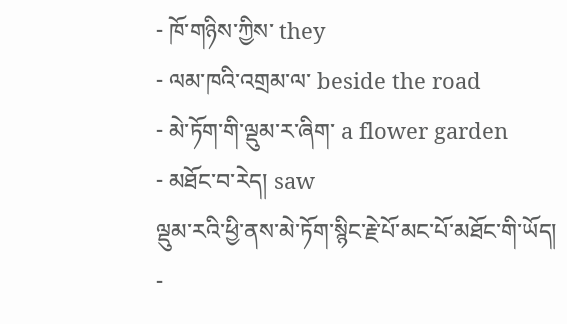- ཁོ་གཉིས་ཀྱིས་ they
- ལམ་ཁའི་འགྲམ་ལ་ beside the road
- མེ་ཏོག་གི་ལྡུམ་ར་ཞིག་ a flower garden
- མཐོང་བ་རེད། saw
ལྡུམ་རའི་ཕྱི་ནས་མེ་ཏོག་སྙིང་རྗེ་པོ་མང་པོ་མཐོང་གི་ཡོད།
-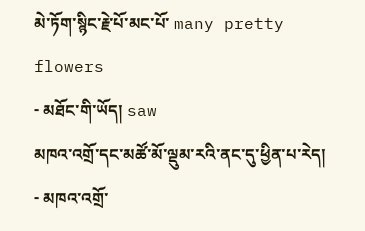མེ་ཏོག་སྙིང་རྗེ་པོ་མང་པོ་ many pretty flowers
- མཐོང་གི་ཡོད། saw
མཁའ་འགྲོ་དང་མཚོ་མོ་ལྡུམ་རའི་ནང་དུ་ཕྱིན་པ་རེད།
- མཁའ་འགྲོ་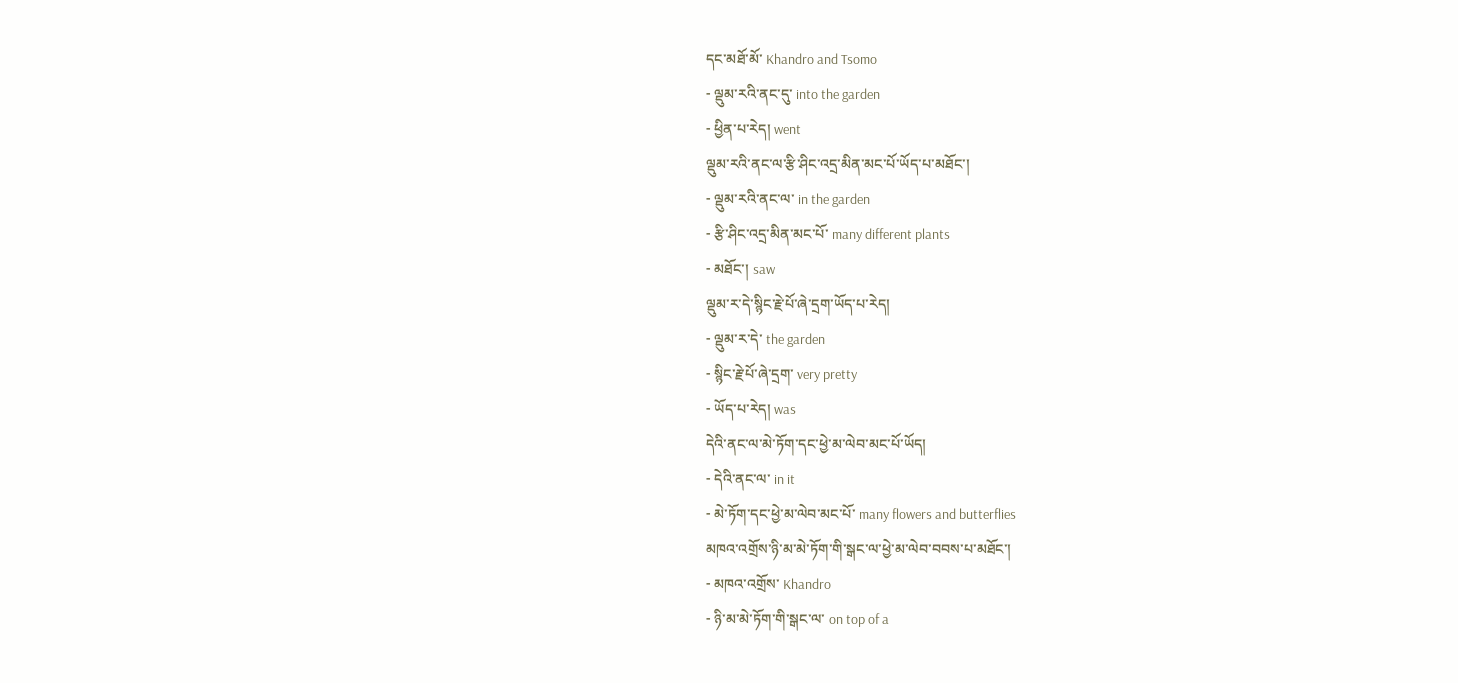དང་མཐོ་མོ་ Khandro and Tsomo
- ལྡུམ་རའི་ནང་དུ་ into the garden
- ཕྱིན་པ་རེད། went
ལྡུམ་རའི་ནང་ལ་རྩི་ཤིང་འདྲ་མིན་མང་པོ་ཡོད་པ་མཐོང་།
- ལྡུམ་རའི་ནང་ལ་ in the garden
- རྩི་ཤིང་འདྲ་མིན་མང་པོ་ many different plants
- མཐོང་། saw
ལྡུམ་ར་དེ་སྙིང་རྗེ་པོ་ཞེ་དྲག་ཡོད་པ་རེད།
- ལྡུམ་ར་དེ་ the garden
- སྙིང་རྗེ་པོ་ཞེ་དྲག་ very pretty
- ཡོད་པ་རེད། was
དེའི་ནང་ལ་མེ་ཏོག་དང་ཕྱེ་མ་ལེབ་མང་པོ་ཡོད།
- དེའི་ནང་ལ་ in it
- མེ་ཏོག་དང་ཕྱེ་མ་ལེབ་མང་པོ་ many flowers and butterflies
མཁའ་འགྲོས་ཉི་མ་མེ་ཏོག་གི་སྒང་ལ་ཕྱེ་མ་ལེབ་བབས་པ་མཐོང་།
- མཁའ་འགྲོས་ Khandro
- ཉི་མ་མེ་ཏོག་གི་སྒང་ལ་ on top of a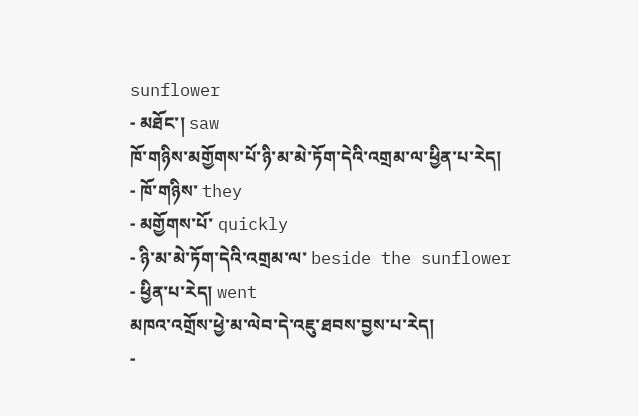sunflower
- མཐོང་། saw
ཁོ་གཉིས་མགྱོགས་པོ་ཉི་མ་མེ་ཏོག་དེའི་འགྲམ་ལ་ཕྱིན་པ་རེད།
- ཁོ་གཉིས་ they
- མགྱོགས་པོ་ quickly
- ཉི་མ་མེ་ཏོག་དེའི་འགྲམ་ལ་ beside the sunflower
- ཕྱིན་པ་རེད། went
མཁའ་འགྲོས་ཕྱེ་མ་ལེབ་དེ་འཇུ་ཐབས་བྱས་པ་རེད།
-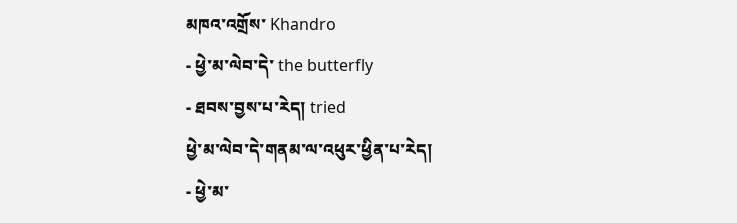མཁའ་འགྲོས་ Khandro
- ཕྱེ་མ་ལེབ་དེ་ the butterfly
- ཐབས་བྱས་པ་རེད། tried
ཕྱེ་མ་ལེབ་དེ་གནམ་ལ་འཕུར་ཕྱིན་པ་རེད།
- ཕྱེ་མ་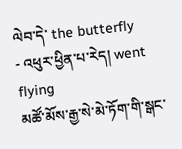ལེབ་དེ་ the butterfly
- འཕུར་ཕྱིན་པ་རེད། went flying
མཚོ་མོས་རྒྱ་སེ་མེ་ཏོག་གི་སྒང་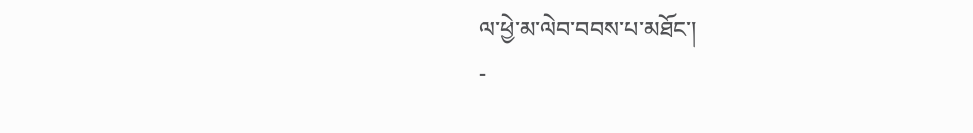ལ་ཕྱེ་མ་ལེབ་བབས་པ་མཐོང་།
-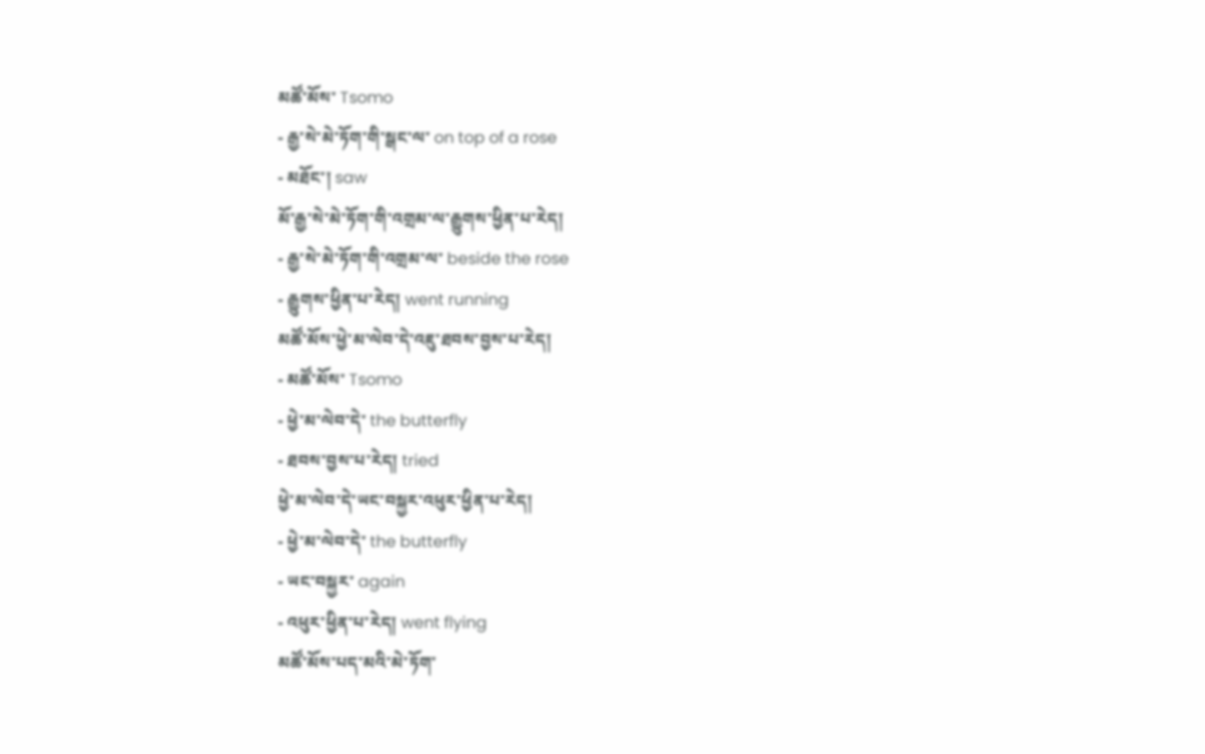མཚོ་མོས་ Tsomo
- རྒྱ་སེ་མེ་ཏོག་གི་སྒང་ལ་ on top of a rose
- མཐོང་། saw
མོ་རྒྱ་སེ་མེ་ཏོག་གི་འགྲམ་ལ་རྒྱུགས་ཕྱིན་པ་རེད།
- རྒྱ་སེ་མེ་ཏོག་གི་འགྲམ་ལ་ beside the rose
- རྒྱུགས་ཕྱིན་པ་རེད། went running
མཚོ་མོས་ཕྱེ་མ་ལེབ་དེ་འཇུ་ཐབས་བྱས་པ་རེད།
- མཚོ་མོས་ Tsomo
- ཕྱེ་མ་ལེབ་དེ་ the butterfly
- ཐབས་བྱས་པ་རེད། tried
ཕྱེ་མ་ལེབ་དེ་ཡང་བསྐྱར་འཕུར་ཕྱིན་པ་རེད།
- ཕྱེ་མ་ལེབ་དེ་ the butterfly
- ཡང་བསྐྱར་ again
- འཕུར་ཕྱིན་པ་རེད། went flying
མཚོ་མོས་པད་མའི་མེ་ཏོག་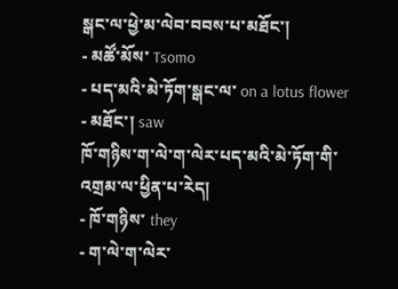སྒང་ལ་ཕྱེ་མ་ལེབ་བབས་པ་མཐོང་།
- མཚོ་མོས་ Tsomo
- པད་མའི་མེ་ཏོག་སྒང་ལ་ on a lotus flower
- མཐོང་། saw
ཁོ་གཉིས་ག་ལེ་ག་ལེར་པད་མའི་མེ་ཏོག་གི་འགྲམ་ལ་ཕྱིན་པ་རེད།
- ཁོ་གཉིས་ they
- ག་ལེ་ག་ལེར་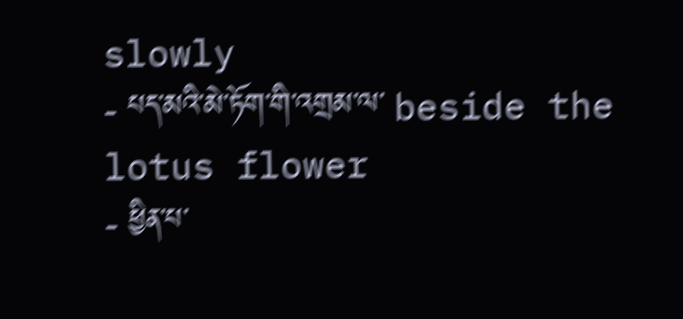slowly
- པད་མའི་མེ་ཏོག་གི་འགྲམ་ལ་ beside the lotus flower
- ཕྱིན་པ་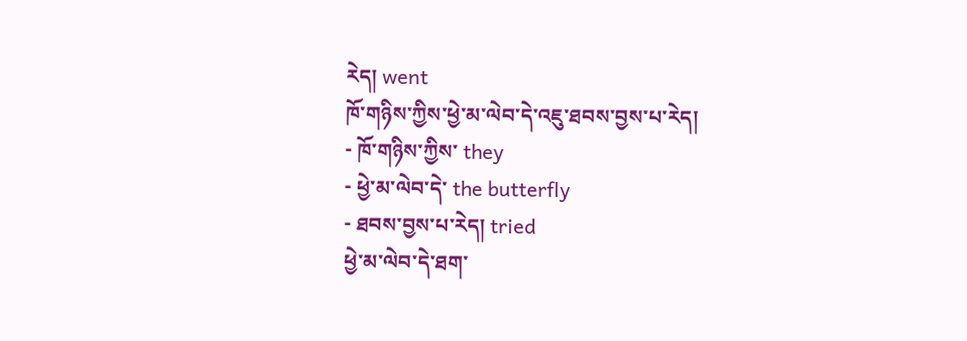རེད། went
ཁོ་གཉིས་ཀྱིས་ཕྱེ་མ་ལེབ་དེ་འཇུ་ཐབས་བྱས་པ་རེད།
- ཁོ་གཉིས་ཀྱིས་ they
- ཕྱེ་མ་ལེབ་དེ་ the butterfly
- ཐབས་བྱས་པ་རེད། tried
ཕྱེ་མ་ལེབ་དེ་ཐག་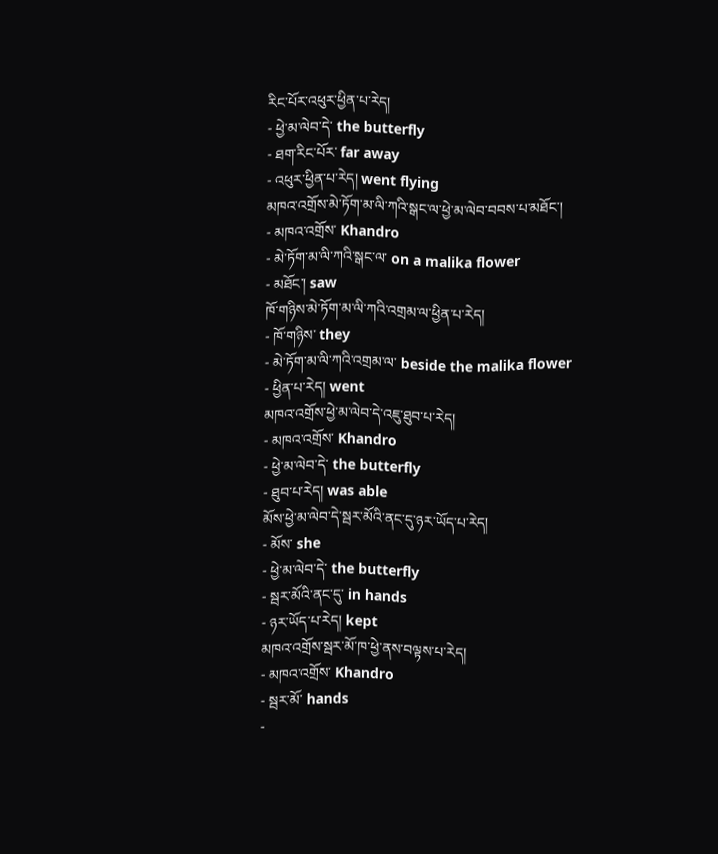རིང་པོར་འཕུར་ཕྱིན་པ་རེད།
- ཕྱེ་མ་ལེབ་དེ་ the butterfly
- ཐག་རིང་པོར་ far away
- འཕུར་ཕྱིན་པ་རེད། went flying
མཁའ་འགྲོས་མེ་ཏོག་མ་ལི་ཀའི་སྒང་ལ་ཕྱེ་མ་ལེབ་བབས་པ་མཐོང་།
- མཁའ་འགྲོས་ Khandro
- མེ་ཏོག་མ་ལི་ཀའི་སྒང་ལ་ on a malika flower
- མཐོང་། saw
ཁོ་གཉིས་མེ་ཏོག་མ་ལི་ཀའི་འགྲམ་ལ་ཕྱིན་པ་རེད།
- ཁོ་གཉིས་ they
- མེ་ཏོག་མ་ལི་ཀའི་འགྲམ་ལ་ beside the malika flower
- ཕྱིན་པ་རེད། went
མཁའ་འགྲོས་ཕྱེ་མ་ལེབ་དེ་འཇུ་ཐུབ་པ་རེད།
- མཁའ་འགྲོས་ Khandro
- ཕྱེ་མ་ལེབ་དེ་ the butterfly
- ཐུབ་པ་རེད། was able
མོས་ཕྱེ་མ་ལེབ་དེ་སྦར་མོའི་ནང་དུ་ཉར་ཡོད་པ་རེད།
- མོས་ she
- ཕྱེ་མ་ལེབ་དེ་ the butterfly
- སྦར་མོའི་ནང་དུ་ in hands
- ཉར་ཡོད་པ་རེད། kept
མཁའ་འགྲོས་སྦར་མོ་ཁ་ཕྱེ་ནས་བལྟས་པ་རེད།
- མཁའ་འགྲོས་ Khandro
- སྦར་མོ་ hands
-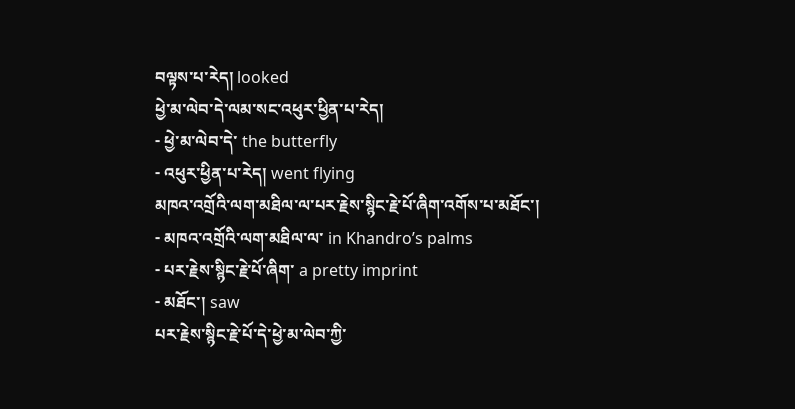བལྟས་པ་རེད། looked
ཕྱེ་མ་ལེབ་དེ་ལམ་སང་འཕུར་ཕྱིན་པ་རེད།
- ཕྱེ་མ་ལེབ་དེ་ the butterfly
- འཕུར་ཕྱིན་པ་རེད། went flying
མཁའ་འགྲོའི་ལག་མཐིལ་ལ་པར་རྗེས་སྙིང་རྗེ་པོ་ཞིག་འགོས་པ་མཐོང་།
- མཁའ་འགྲོའི་ལག་མཐིལ་ལ་ in Khandro’s palms
- པར་རྗེས་སྙིང་རྗེ་པོ་ཞིག་ a pretty imprint
- མཐོང་། saw
པར་རྗེས་སྙིང་རྗེ་པོ་དེ་ཕྱེ་མ་ལེབ་ཀྱི་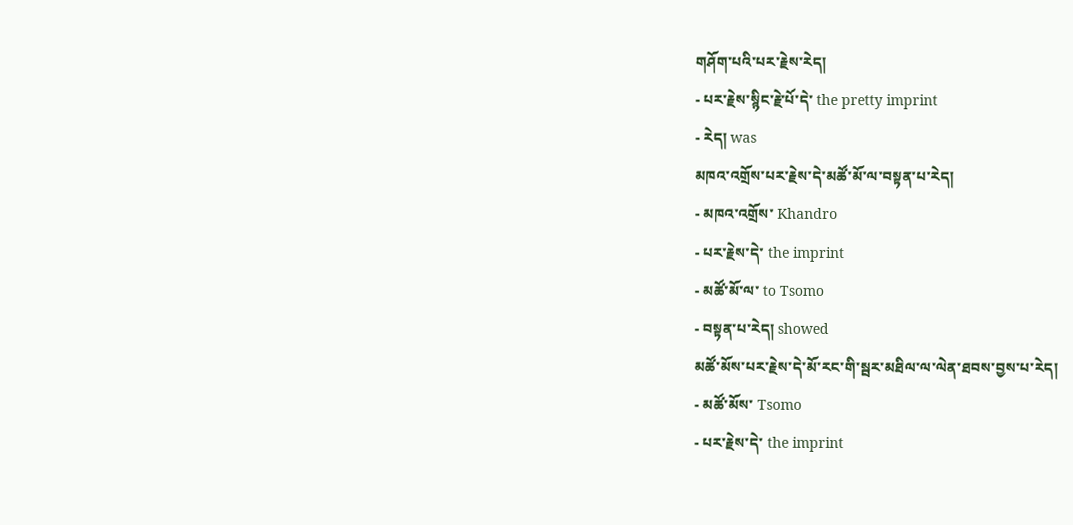གཤོག་པའི་པར་རྗེས་རེད།
- པར་རྗེས་སྙིང་རྗེ་པོ་དེ་ the pretty imprint
- རེད། was
མཁའ་འགྲོས་པར་རྗེས་དེ་མཚོ་མོ་ལ་བསྟན་པ་རེད།
- མཁའ་འགྲོས་ Khandro
- པར་རྗེས་དེ་ the imprint
- མཚོ་མོ་ལ་ to Tsomo
- བསྟན་པ་རེད། showed
མཚོ་མོས་པར་རྗེས་དེ་མོ་རང་གི་སྦར་མཐིལ་ལ་ལེན་ཐབས་བྱས་པ་རེད།
- མཚོ་མོས་ Tsomo
- པར་རྗེས་དེ་ the imprint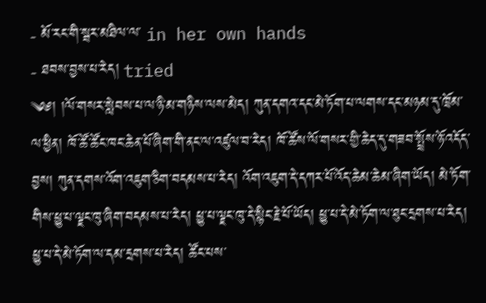- མོ་རང་གི་སྦར་མཐིལ་ལ་ in her own hands
- ཐབས་བྱས་པ་རེད། tried
༄༅། །ལོ་གསར་སླེབས་པ་ལ་ཉི་མ་གཉིས་ལས་མེད། ཀུན་དགའ་དང་མེ་ཏོག་པ་ལགས་དང་མཉམ་དུ་ཁྲོམ་ལ་ཕྱིན། ཁོ་ཚོ་ཚོང་ཁང་ཆེན་པོ་ཞིག་གི་ནང་ལ་འཛུལ་བ་རེད། ཁོ་ཚོས་ལོ་གསར་གྱི་ཆེད་དུ་གཟབ་སྤྲོས་ཉོ་འདོད་བྱས། ཀུན་དགས་འོག་འཇུག་ཅིག་བདམས་པ་རེད། འོག་འཇུག་དེ་དཀར་པོ་འོད་ཆེམ་ཆེམ་ཞིག་ཡོད། མེ་ཏོག་གིས་ཕྱུ་པ་ལྗང་ཁུ་ཞིག་བདམས་པ་རེད། ཕྱུ་པ་ལྗང་ཁུ་དེ་སྙིང་རྗེ་པོ་ཡོད། ཕྱུ་པ་དེ་མེ་ཏོག་ལ་ཐུང་དྲགས་པ་རེད། ཕྱུ་པ་དེ་མེ་ཏོག་ལ་དམ་དྲགས་པ་རེད། ཚོང་པས་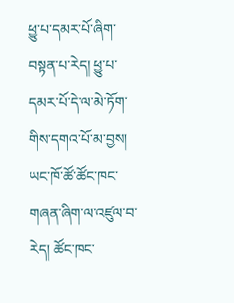ཕྱུ་པ་དམར་པོ་ཞིག་བསྟན་པ་རེད། ཕྱུ་པ་དམར་པོ་དེ་ལ་མེ་ཏོག་གིས་དགའ་པོ་མ་བྱས། ཡང་ཁོ་ཚོ་ཚོང་ཁང་གཞན་ཞིག་ལ་འཛུལ་བ་རེད། ཚོང་ཁང་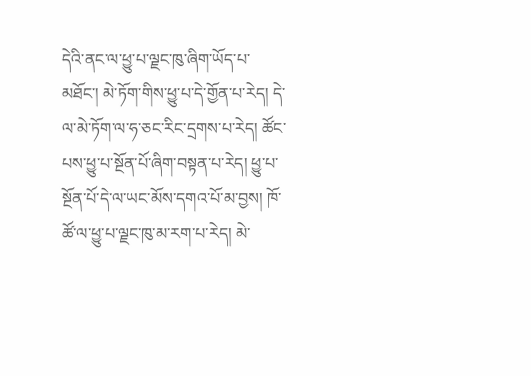དེའི་ནང་ལ་ཕྱུ་པ་ལྗང་ཁུ་ཞིག་ཡོད་པ་མཐོང་། མེ་ཏོག་གིས་ཕྱུ་པ་དེ་གྱོན་པ་རེད། དེ་ལ་མེ་ཏོག་ལ་ཧ་ཅང་རིང་དྲགས་པ་རེད། ཚོང་པས་ཕྱུ་པ་སྔོན་པོ་ཞིག་བསྟན་པ་རེད། ཕྱུ་པ་སྔོན་པོ་དེ་ལ་ཡང་མོས་དགའ་པོ་མ་བྱས། ཁོ་ཚོ་ལ་ཕྱུ་པ་ལྗང་ཁུ་མ་རག་པ་རེད། མེ་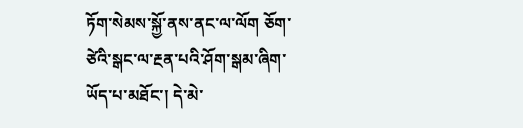ཏོག་སེམས་སྐྱོ་ནས་ནང་ལ་ལོག ཅོག་ཙེའི་སྒང་ལ་རྔན་པའི་ཤོག་སྒམ་ཞིག་ཡོད་པ་མཐོང་། དེ་མེ་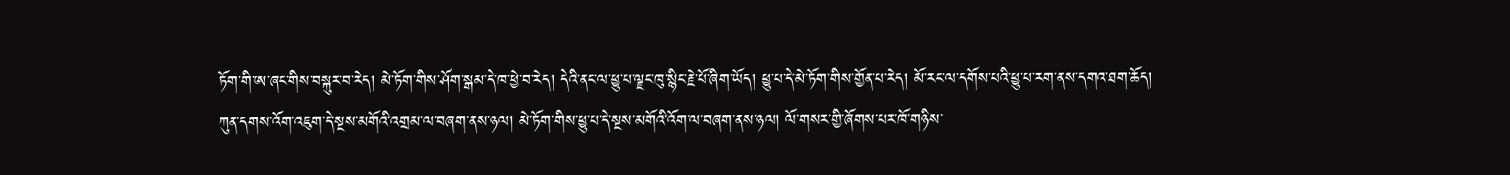ཏོག་གི་ཨ་ཞང་གིས་བསྐུར་བ་རེད། མེ་ཏོག་གིས་ཤོག་སྒམ་དེ་ཁ་ཕྱེ་བ་རེད། དེའི་ནང་ལ་ཕྱུ་པ་ལྗང་ཁུ་སྙིང་རྗེ་པོ་ཞིག་ཡོད། ཕྱུ་པ་དེ་མེ་ཏོག་གིས་གྱོན་པ་རེད། མོ་རང་ལ་དགོས་པའི་ཕྱུ་པ་རག་ནས་དགའ་ཐག་ཆོད། ཀུན་དགས་འོག་འཇུག་དེ་སྔས་མགོའི་འགྲམ་ལ་བཞག་ནས་ཉལ། མེ་ཏོག་གིས་ཕྱུ་པ་དེ་སྔས་མགོའི་འོག་ལ་བཞག་ནས་ཉལ། ལོ་གསར་གྱི་ཞོགས་པར་ཁོ་གཉིས་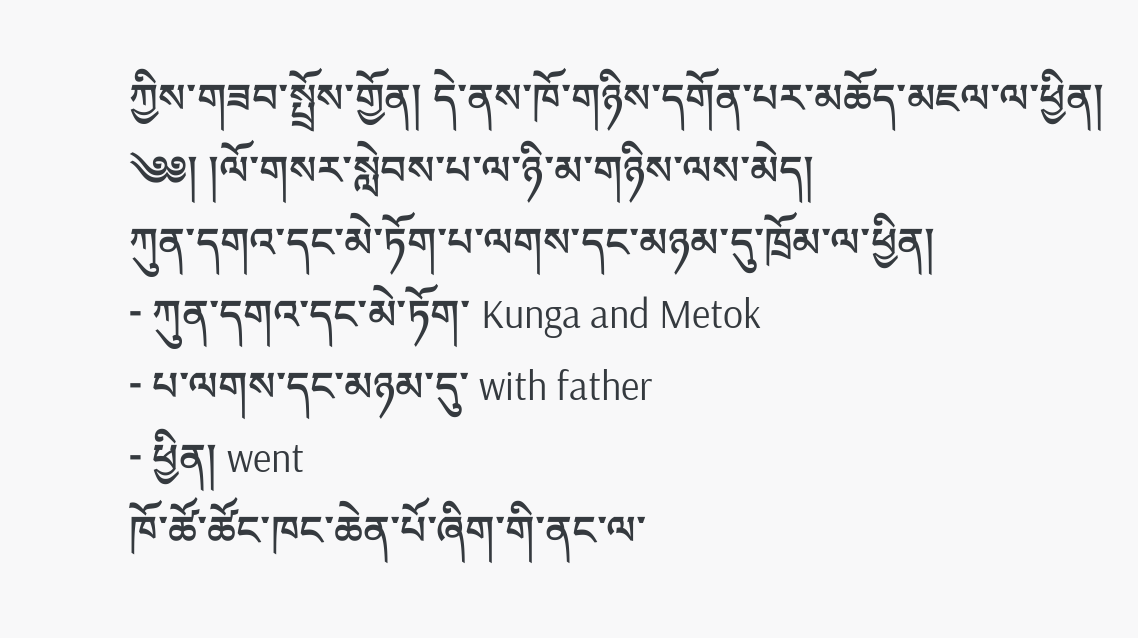ཀྱིས་གཟབ་སྤྲོས་གྱོན། དེ་ནས་ཁོ་གཉིས་དགོན་པར་མཆོད་མཇལ་ལ་ཕྱིན།
༄༅། །ལོ་གསར་སླེབས་པ་ལ་ཉི་མ་གཉིས་ལས་མེད།
ཀུན་དགའ་དང་མེ་ཏོག་པ་ལགས་དང་མཉམ་དུ་ཁྲོམ་ལ་ཕྱིན།
- ཀུན་དགའ་དང་མེ་ཏོག་ Kunga and Metok
- པ་ལགས་དང་མཉམ་དུ་ with father
- ཕྱིན། went
ཁོ་ཚོ་ཚོང་ཁང་ཆེན་པོ་ཞིག་གི་ནང་ལ་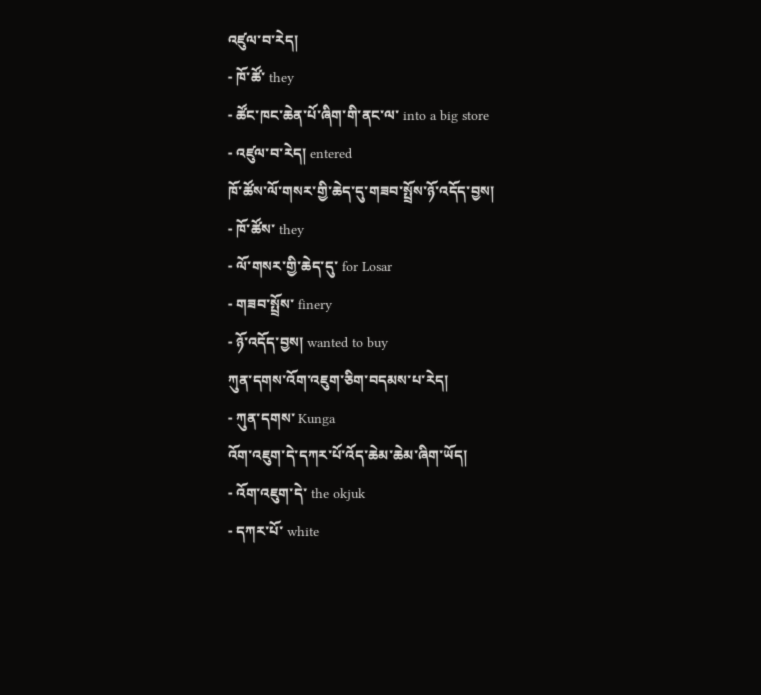འཛུལ་བ་རེད།
- ཁོ་ཚོ་ they
- ཚོང་ཁང་ཆེན་པོ་ཞིག་གི་ནང་ལ་ into a big store
- འཛུལ་བ་རེད། entered
ཁོ་ཚོས་ལོ་གསར་གྱི་ཆེད་དུ་གཟབ་སྤྲོས་ཉོ་འདོད་བྱས།
- ཁོ་ཚོས་ they
- ལོ་གསར་གྱི་ཆེད་དུ་ for Losar
- གཟབ་སྤྲོས་ finery
- ཉོ་འདོད་བྱས། wanted to buy
ཀུན་དགས་འོག་འཇུག་ཅིག་བདམས་པ་རེད།
- ཀུན་དགས་ Kunga
འོག་འཇུག་དེ་དཀར་པོ་འོད་ཆེམ་ཆེམ་ཞིག་ཡོད།
- འོག་འཇུག་དེ་ the okjuk
- དཀར་པོ་ white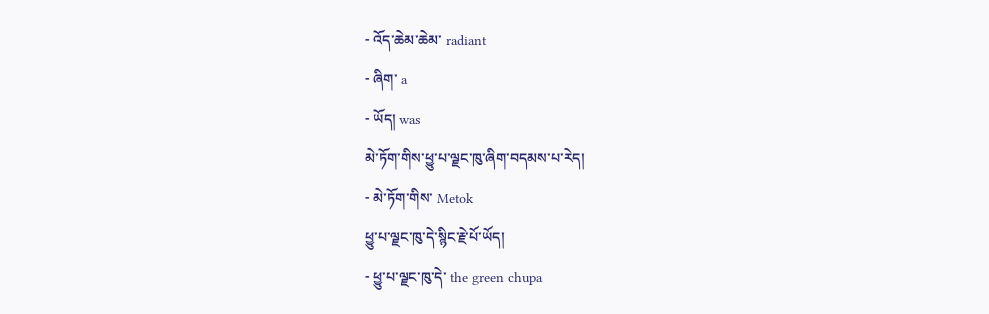- འོད་ཆེམ་ཆེམ་ radiant
- ཞིག་ a
- ཡོད། was
མེ་ཏོག་གིས་ཕྱུ་པ་ལྗང་ཁུ་ཞིག་བདམས་པ་རེད།
- མེ་ཏོག་གིས་ Metok
ཕྱུ་པ་ལྗང་ཁུ་དེ་སྙིང་རྗེ་པོ་ཡོད།
- ཕྱུ་པ་ལྗང་ཁུ་དེ་ the green chupa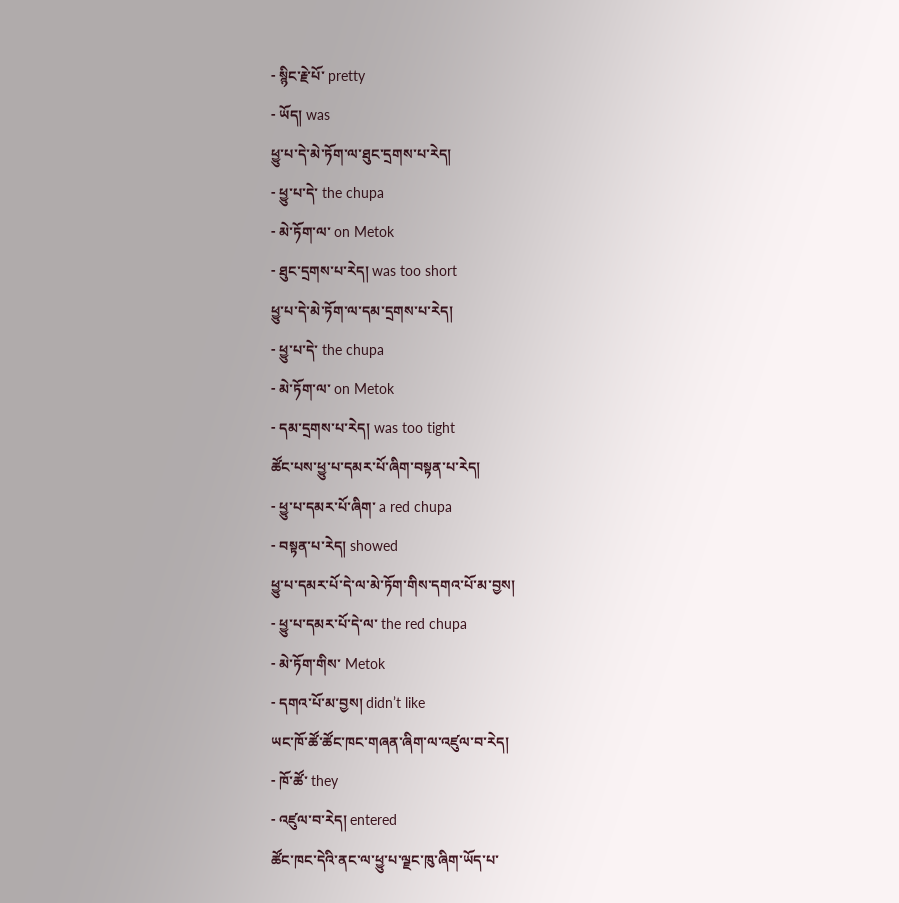- སྙིང་རྗེ་པོ་ pretty
- ཡོད། was
ཕྱུ་པ་དེ་མེ་ཏོག་ལ་ཐུང་དྲགས་པ་རེད།
- ཕྱུ་པ་དེ་ the chupa
- མེ་ཏོག་ལ་ on Metok
- ཐུང་དྲགས་པ་རེད། was too short
ཕྱུ་པ་དེ་མེ་ཏོག་ལ་དམ་དྲགས་པ་རེད།
- ཕྱུ་པ་དེ་ the chupa
- མེ་ཏོག་ལ་ on Metok
- དམ་དྲགས་པ་རེད། was too tight
ཚོང་པས་ཕྱུ་པ་དམར་པོ་ཞིག་བསྟན་པ་རེད།
- ཕྱུ་པ་དམར་པོ་ཞིག་ a red chupa
- བསྟན་པ་རེད། showed
ཕྱུ་པ་དམར་པོ་དེ་ལ་མེ་ཏོག་གིས་དགའ་པོ་མ་བྱས།
- ཕྱུ་པ་དམར་པོ་དེ་ལ་ the red chupa
- མེ་ཏོག་གིས་ Metok
- དགའ་པོ་མ་བྱས། didn’t like
ཡང་ཁོ་ཚོ་ཚོང་ཁང་གཞན་ཞིག་ལ་འཛུལ་བ་རེད།
- ཁོ་ཚོ་ they
- འཛུལ་བ་རེད། entered
ཚོང་ཁང་དེའི་ནང་ལ་ཕྱུ་པ་ལྗང་ཁུ་ཞིག་ཡོད་པ་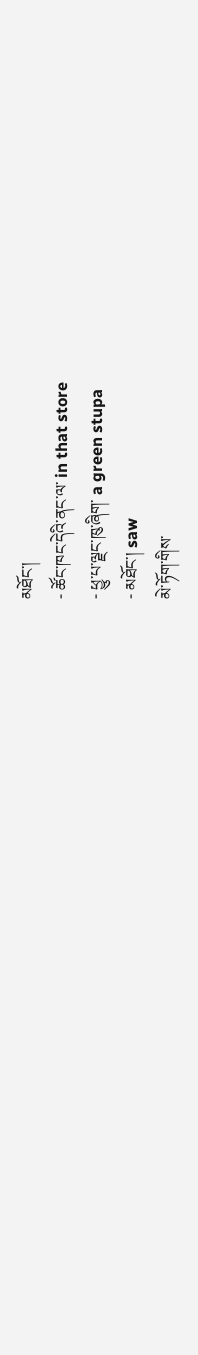མཐོང་།
- ཚོང་ཁང་དེའི་ནང་ལ་ in that store
- ཕྱུ་པ་ལྗང་ཁུ་ཞིག་ a green stupa
- མཐོང་། saw
མེ་ཏོག་གིས་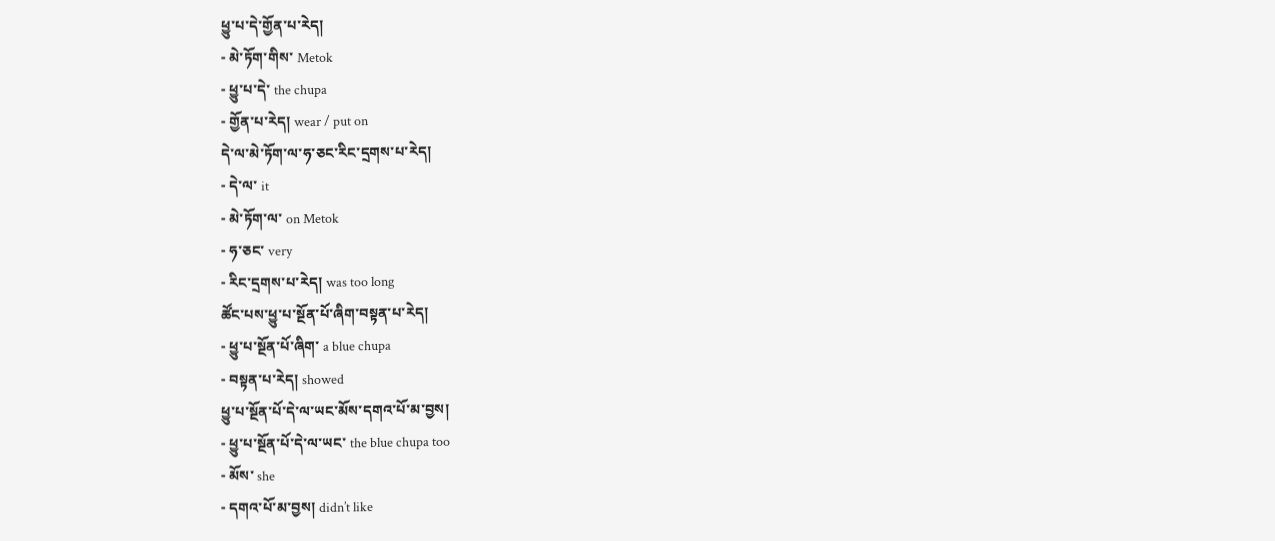ཕྱུ་པ་དེ་གྱོན་པ་རེད།
- མེ་ཏོག་གིས་ Metok
- ཕྱུ་པ་དེ་ the chupa
- གྱོན་པ་རེད། wear / put on
དེ་ལ་མེ་ཏོག་ལ་ཧ་ཅང་རིང་དྲགས་པ་རེད།
- དེ་ལ་ it
- མེ་ཏོག་ལ་ on Metok
- ཧ་ཅང་ very
- རིང་དྲགས་པ་རེད། was too long
ཚོང་པས་ཕྱུ་པ་སྔོན་པོ་ཞིག་བསྟན་པ་རེད།
- ཕྱུ་པ་སྔོན་པོ་ཞིག་ a blue chupa
- བསྟན་པ་རེད། showed
ཕྱུ་པ་སྔོན་པོ་དེ་ལ་ཡང་མོས་དགའ་པོ་མ་བྱས།
- ཕྱུ་པ་སྔོན་པོ་དེ་ལ་ཡང་ the blue chupa too
- མོས་ she
- དགའ་པོ་མ་བྱས། didn’t like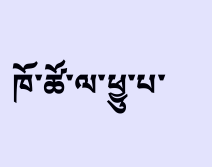ཁོ་ཚོ་ལ་ཕྱུ་པ་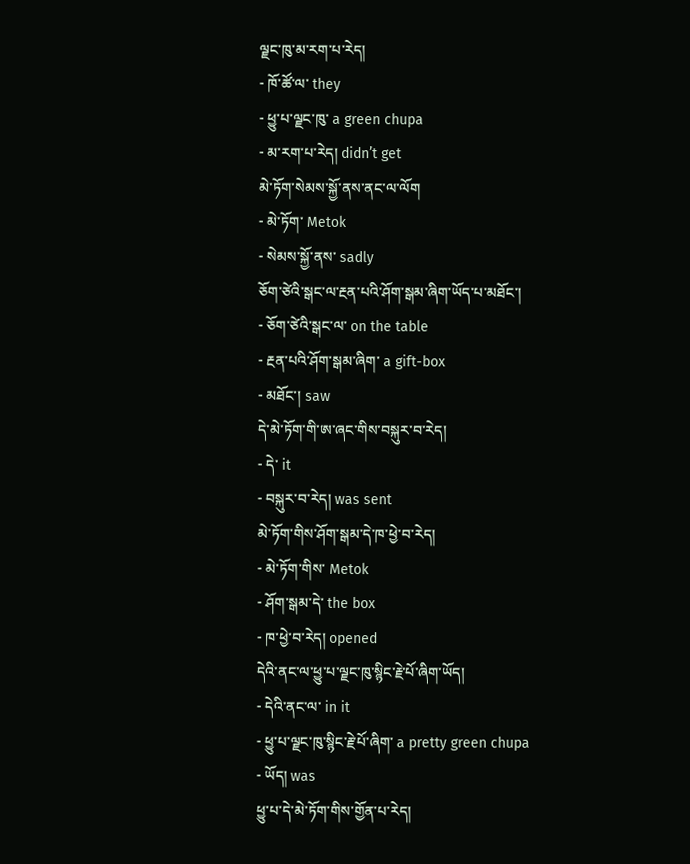ལྗང་ཁུ་མ་རག་པ་རེད།
- ཁོ་ཚོ་ལ་ they
- ཕྱུ་པ་ལྗང་ཁུ་ a green chupa
- མ་རག་པ་རེད། didn’t get
མེ་ཏོག་སེམས་སྐྱོ་ནས་ནང་ལ་ལོག
- མེ་ཏོག་ Metok
- སེམས་སྐྱོ་ནས་ sadly
ཅོག་ཙེའི་སྒང་ལ་རྔན་པའི་ཤོག་སྒམ་ཞིག་ཡོད་པ་མཐོང་།
- ཅོག་ཙེའི་སྒང་ལ་ on the table
- རྔན་པའི་ཤོག་སྒམ་ཞིག་ a gift-box
- མཐོང་། saw
དེ་མེ་ཏོག་གི་ཨ་ཞང་གིས་བསྐུར་བ་རེད།
- དེ་ it
- བསྐུར་བ་རེད། was sent
མེ་ཏོག་གིས་ཤོག་སྒམ་དེ་ཁ་ཕྱེ་བ་རེད།
- མེ་ཏོག་གིས་ Metok
- ཤོག་སྒམ་དེ་ the box
- ཁ་ཕྱེ་བ་རེད། opened
དེའི་ནང་ལ་ཕྱུ་པ་ལྗང་ཁུ་སྙིང་རྗེ་པོ་ཞིག་ཡོད།
- དེའི་ནང་ལ་ in it
- ཕྱུ་པ་ལྗང་ཁུ་སྙིང་རྗེ་པོ་ཞིག་ a pretty green chupa
- ཡོད། was
ཕྱུ་པ་དེ་མེ་ཏོག་གིས་གྱོན་པ་རེད།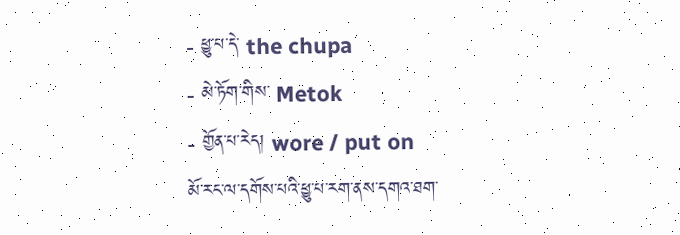- ཕྱུ་པ་དེ་ the chupa
- མེ་ཏོག་གིས་ Metok
- གྱོན་པ་རེད། wore / put on
མོ་རང་ལ་དགོས་པའི་ཕྱུ་པ་རག་ནས་དགའ་ཐག་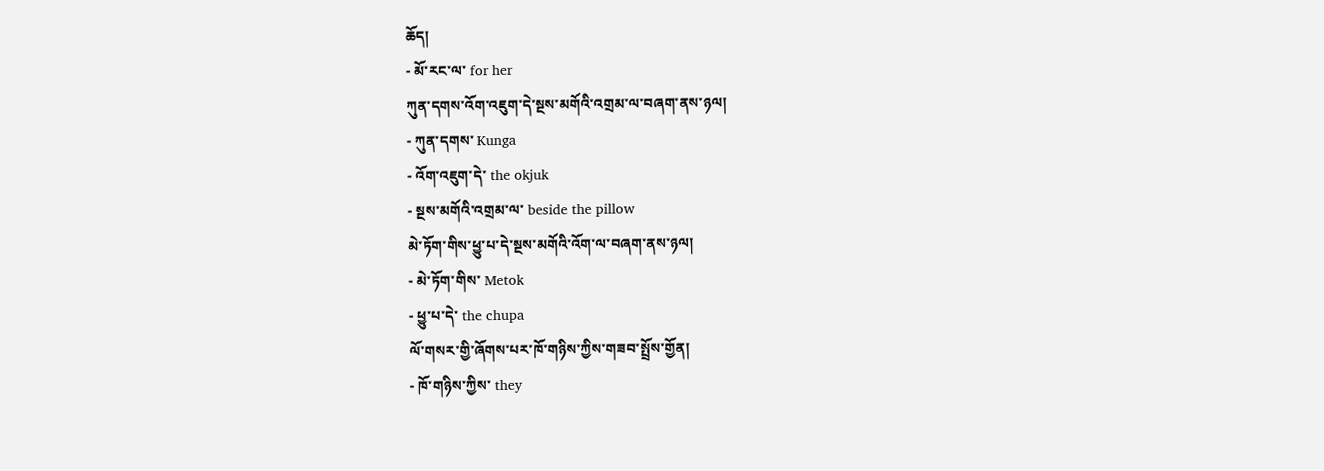ཆོད།
- མོ་རང་ལ་ for her
ཀུན་དགས་འོག་འཇུག་དེ་སྔས་མགོའི་འགྲམ་ལ་བཞག་ནས་ཉལ།
- ཀུན་དགས་ Kunga
- འོག་འཇུག་དེ་ the okjuk
- སྔས་མགོའི་འགྲམ་ལ་ beside the pillow
མེ་ཏོག་གིས་ཕྱུ་པ་དེ་སྔས་མགོའི་འོག་ལ་བཞག་ནས་ཉལ།
- མེ་ཏོག་གིས་ Metok
- ཕྱུ་པ་དེ་ the chupa
ལོ་གསར་གྱི་ཞོགས་པར་ཁོ་གཉིས་ཀྱིས་གཟབ་སྤྲོས་གྱོན།
- ཁོ་གཉིས་ཀྱིས་ they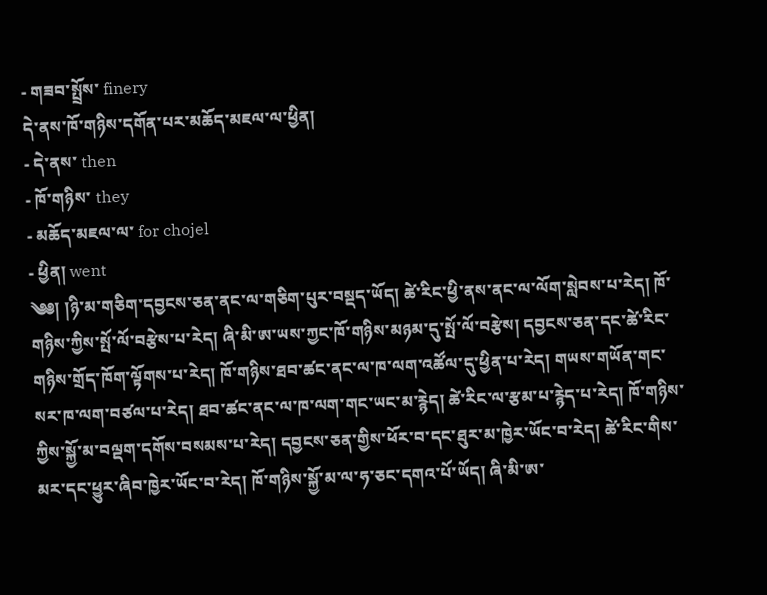- གཟབ་སྤྲོས་ finery
དེ་ནས་ཁོ་གཉིས་དགོན་པར་མཆོད་མཇལ་ལ་ཕྱིན།
- དེ་ནས་ then
- ཁོ་གཉིས་ they
- མཆོད་མཇལ་ལ་ for chojel
- ཕྱིན། went
༄༅། །ཉི་མ་གཅིག་དབྱངས་ཅན་ནང་ལ་གཅིག་པུར་བསྡད་ཡོད། ཚེ་རིང་ཕྱི་ནས་ནང་ལ་ལོག་སླེབས་པ་རེད། ཁོ་གཉིས་ཀྱིས་སྤོ་ལོ་བརྩེས་པ་རེད། ཞི་མི་ཨ་ཡས་ཀྱང་ཁོ་གཉིས་མཉམ་དུ་སྤོ་ལོ་བརྩེས། དབྱངས་ཅན་དང་ཚེ་རིང་གཉིས་གྲོད་ཁོག་ལྟོགས་པ་རེད། ཁོ་གཉིས་ཐབ་ཚང་ནང་ལ་ཁ་ལག་འཚོལ་དུ་ཕྱིན་པ་རེད། གཡས་གཡོན་གང་སར་ཁ་ལག་བཙལ་པ་རེད། ཐབ་ཚང་ནང་ལ་ཁ་ལག་གང་ཡང་མ་རྙེད། ཚེ་རིང་ལ་རྩམ་པ་རྙེད་པ་རེད། ཁོ་གཉིས་ཀྱིས་སྐྱོ་མ་བལྡག་དགོས་བསམས་པ་རེད། དབྱངས་ཅན་གྱིས་ཕོར་བ་དང་ཐུར་མ་ཁྱེར་ཡོང་བ་རེད། ཚེ་རིང་གིས་མར་དང་ཕྱུར་ཞིབ་ཁྱེར་ཡོང་བ་རེད། ཁོ་གཉིས་སྐྱོ་མ་ལ་ཧ་ཅང་དགའ་པོ་ཡོད། ཞི་མི་ཨ་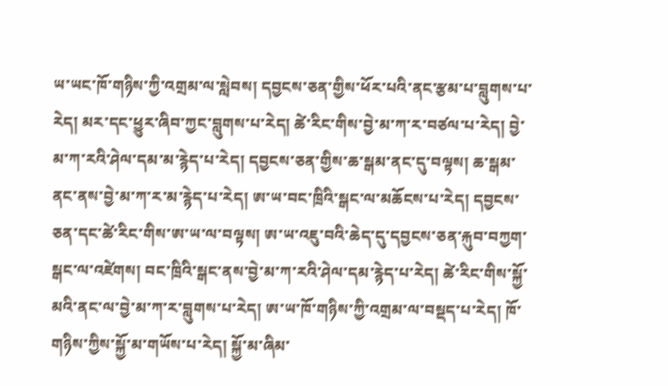ཡ་ཡང་ཁོ་གཉིས་ཀྱི་འགྲམ་ལ་སླེབས། དབྱངས་ཅན་གྱིས་ཕོར་པའི་ནང་རྩམ་པ་བླུགས་པ་རེད། མར་དང་ཕྱུར་ཞིབ་ཀྱང་བླུགས་པ་རེད། ཚེ་རིང་གིས་བྱེ་མ་ཀ་ར་བཙལ་པ་རེད། བྱེ་མ་ཀ་རའི་ཤེལ་དམ་མ་རྙེད་པ་རེད། དབྱངས་ཅན་གྱིས་ཆ་སྒམ་ནང་དུ་བལྟས། ཆ་སྒམ་ནང་ནས་བྱེ་མ་ཀ་ར་མ་རྙེད་པ་རེད། ཨ་ཡ་བང་ཁྲིའི་སྒང་ལ་མཆོངས་པ་རེད། དབྱངས་ཅན་དང་ཚེ་རིང་གིས་ཨ་ཡ་ལ་བལྟས། ཨ་ཡ་འཇུ་བའི་ཆེད་དུ་དབྱངས་ཅན་རྐུབ་བཀྱག་སྒང་ལ་འཛེགས། བང་ཁྲིའི་སྒང་ནས་བྱེ་མ་ཀ་རའི་ཤེལ་དམ་རྙེད་པ་རེད། ཚེ་རིང་གིས་སྐྱོ་མའི་ནང་ལ་བྱེ་མ་ཀ་ར་བླུགས་པ་རེད། ཨ་ཡ་ཁོ་གཉིས་ཀྱི་འགྲམ་ལ་བསྡད་པ་རེད། ཁོ་གཉིས་ཀྱིས་སྐྱོ་མ་གཡོས་པ་རེད། སྐྱོ་མ་ཞིམ་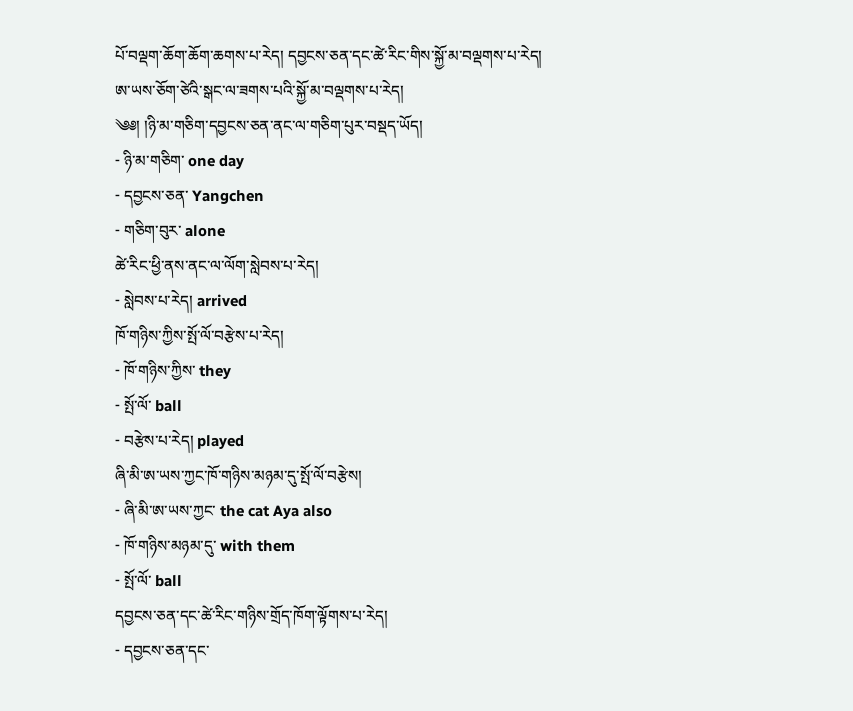པོ་བལྡག་ཆོག་ཆོག་ཆགས་པ་རེད། དབྱངས་ཅན་དང་ཚེ་རིང་གིས་སྐྱོ་མ་བལྡགས་པ་རེད། ཨ་ཡས་ཅོག་ཙེའི་སྒང་ལ་ཟགས་པའི་སྐྱོ་མ་བལྡགས་པ་རེད།
༄༅། །ཉི་མ་གཅིག་དབྱངས་ཅན་ནང་ལ་གཅིག་པུར་བསྡད་ཡོད།
- ཉི་མ་གཅིག་ one day
- དབྱངས་ཅན་ Yangchen
- གཅིག་བུར་ alone
ཚེ་རིང་ཕྱི་ནས་ནང་ལ་ལོག་སླེབས་པ་རེད།
- སླེབས་པ་རེད། arrived
ཁོ་གཉིས་ཀྱིས་སྤོ་ལོ་བརྩེས་པ་རེད།
- ཁོ་གཉིས་ཀྱིས་ they
- སྤོ་ལོ་ ball
- བརྩེས་པ་རེད། played
ཞི་མི་ཨ་ཡས་ཀྱང་ཁོ་གཉིས་མཉམ་དུ་སྤོ་ལོ་བརྩེས།
- ཞི་མི་ཨ་ཡས་ཀྱང་ the cat Aya also
- ཁོ་གཉིས་མཉམ་དུ་ with them
- སྤོ་ལོ་ ball
དབྱངས་ཅན་དང་ཚེ་རིང་གཉིས་གྲོད་ཁོག་ལྟོགས་པ་རེད།
- དབྱངས་ཅན་དང་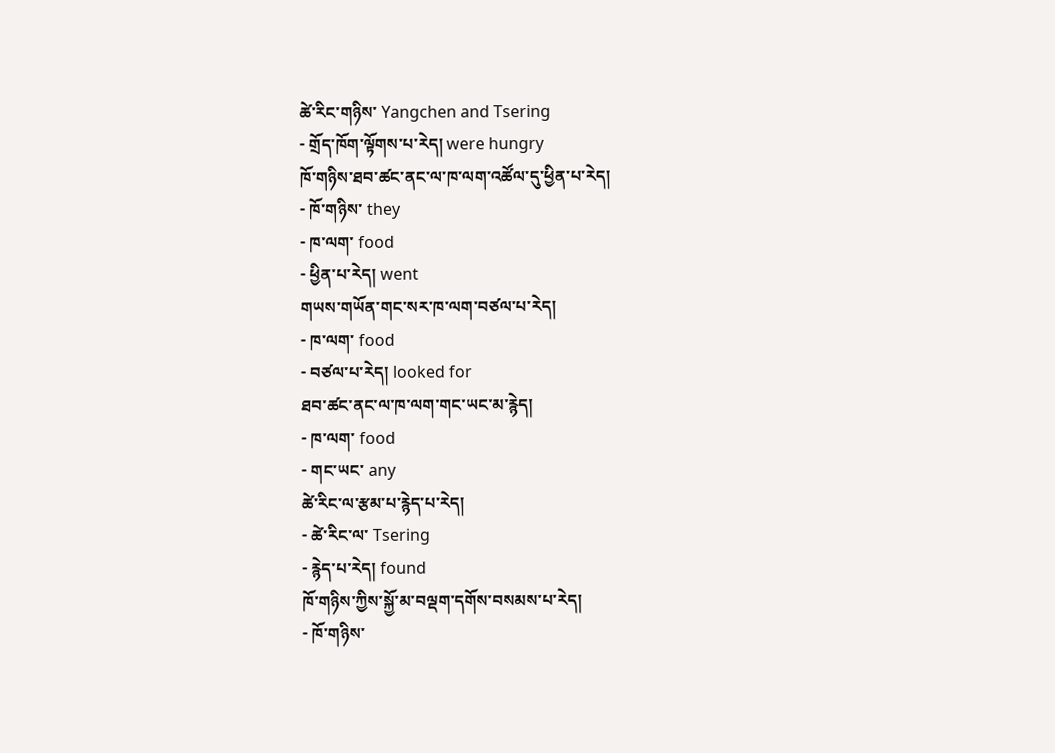ཚེ་རིང་གཉིས་ Yangchen and Tsering
- གྲོད་ཁོག་ལྟོགས་པ་རེད། were hungry
ཁོ་གཉིས་ཐབ་ཚང་ནང་ལ་ཁ་ལག་འཚོལ་དུ་ཕྱིན་པ་རེད།
- ཁོ་གཉིས་ they
- ཁ་ལག་ food
- ཕྱིན་པ་རེད། went
གཡས་གཡོན་གང་སར་ཁ་ལག་བཙལ་པ་རེད།
- ཁ་ལག་ food
- བཙལ་པ་རེད། looked for
ཐབ་ཚང་ནང་ལ་ཁ་ལག་གང་ཡང་མ་རྙེད།
- ཁ་ལག་ food
- གང་ཡང་ any
ཚེ་རིང་ལ་རྩམ་པ་རྙེད་པ་རེད།
- ཚེ་རིང་ལ་ Tsering
- རྙེད་པ་རེད། found
ཁོ་གཉིས་ཀྱིས་སྐྱོ་མ་བལྡག་དགོས་བསམས་པ་རེད།
- ཁོ་གཉིས་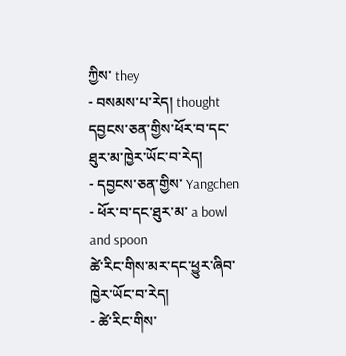ཀྱིས་ they
- བསམས་པ་རེད། thought
དབྱངས་ཅན་གྱིས་ཕོར་བ་དང་ཐུར་མ་ཁྱེར་ཡོང་བ་རེད།
- དབྱངས་ཅན་གྱིས་ Yangchen
- ཕོར་བ་དང་ཐུར་མ་ a bowl and spoon
ཚེ་རིང་གིས་མར་དང་ཕྱུར་ཞིབ་ཁྱེར་ཡོང་བ་རེད།
- ཚེ་རིང་གིས་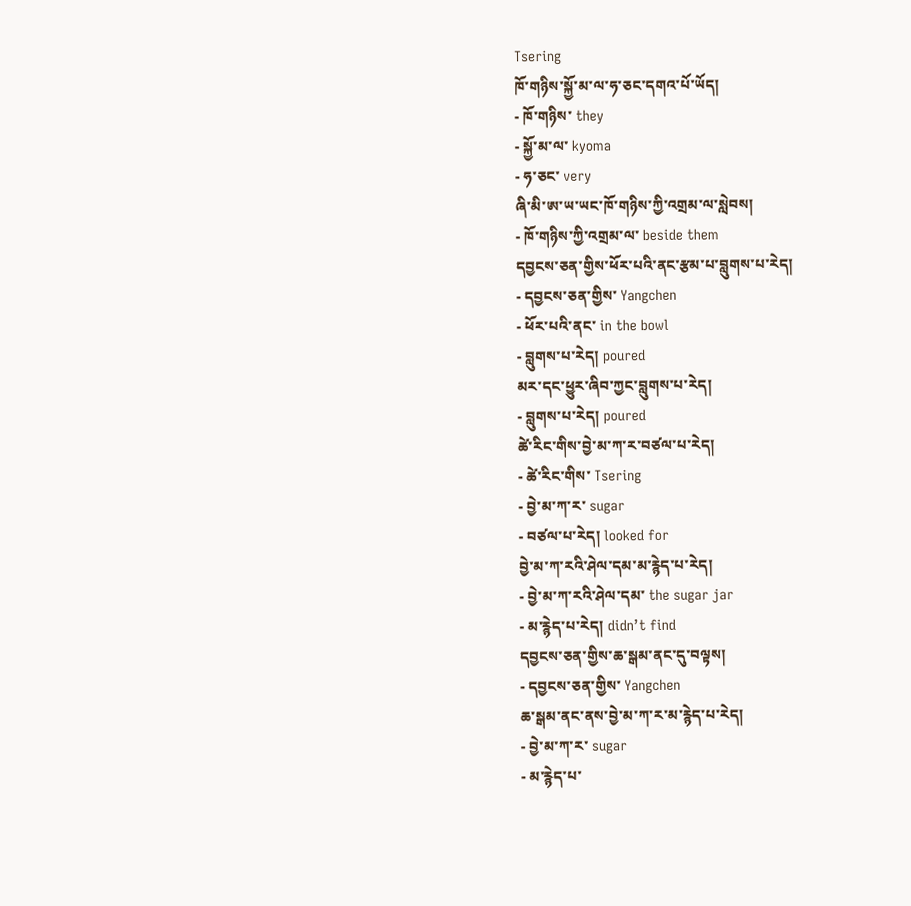Tsering
ཁོ་གཉིས་སྐྱོ་མ་ལ་ཧ་ཅང་དགའ་པོ་ཡོད།
- ཁོ་གཉིས་ they
- སྐྱོ་མ་ལ་ kyoma
- ཧ་ཅང་ very
ཞི་མི་ཨ་ཡ་ཡང་ཁོ་གཉིས་ཀྱི་འགྲམ་ལ་སླེབས།
- ཁོ་གཉིས་ཀྱི་འགྲམ་ལ་ beside them
དབྱངས་ཅན་གྱིས་ཕོར་པའི་ནང་རྩམ་པ་བླུགས་པ་རེད།
- དབྱངས་ཅན་གྱིས་ Yangchen
- ཕོར་པའི་ནང་ in the bowl
- བླུགས་པ་རེད། poured
མར་དང་ཕྱུར་ཞིབ་ཀྱང་བླུགས་པ་རེད།
- བླུགས་པ་རེད། poured
ཚེ་རིང་གིས་བྱེ་མ་ཀ་ར་བཙལ་པ་རེད།
- ཚེ་རིང་གིས་ Tsering
- བྱེ་མ་ཀ་ར་ sugar
- བཙལ་པ་རེད། looked for
བྱེ་མ་ཀ་རའི་ཤེལ་དམ་མ་རྙེད་པ་རེད།
- བྱེ་མ་ཀ་རའི་ཤེལ་དམ་ the sugar jar
- མ་རྙེད་པ་རེད། didn’t find
དབྱངས་ཅན་གྱིས་ཆ་སྒམ་ནང་དུ་བལྟས།
- དབྱངས་ཅན་གྱིས་ Yangchen
ཆ་སྒམ་ནང་ནས་བྱེ་མ་ཀ་ར་མ་རྙེད་པ་རེད།
- བྱེ་མ་ཀ་ར་ sugar
- མ་རྙེད་པ་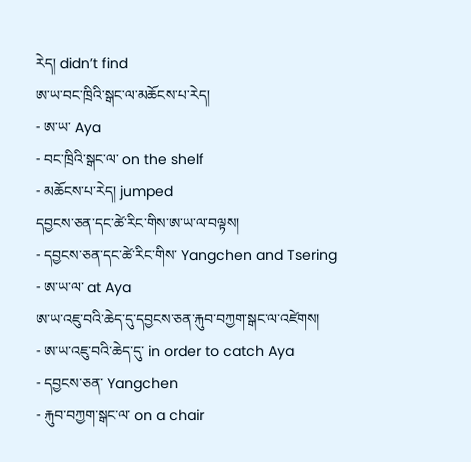རེད། didn’t find
ཨ་ཡ་བང་ཁྲིའི་སྒང་ལ་མཆོངས་པ་རེད།
- ཨ་ཡ་ Aya
- བང་ཁྲིའི་སྒང་ལ་ on the shelf
- མཆོངས་པ་རེད། jumped
དབྱངས་ཅན་དང་ཚེ་རིང་གིས་ཨ་ཡ་ལ་བལྟས།
- དབྱངས་ཅན་དང་ཚེ་རིང་གིས་ Yangchen and Tsering
- ཨ་ཡ་ལ་ at Aya
ཨ་ཡ་འཇུ་བའི་ཆེད་དུ་དབྱངས་ཅན་རྐུབ་བཀྱག་སྒང་ལ་འཛེགས།
- ཨ་ཡ་འཇུ་བའི་ཆེད་དུ་ in order to catch Aya
- དབྱངས་ཅན་ Yangchen
- རྐུབ་བཀྱག་སྒང་ལ་ on a chair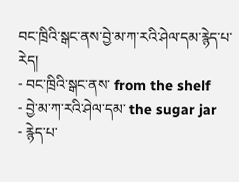བང་ཁྲིའི་སྒང་ནས་བྱེ་མ་ཀ་རའི་ཤེལ་དམ་རྙེད་པ་རེད།
- བང་ཁྲིའི་སྒང་ནས་ from the shelf
- བྱེ་མ་ཀ་རའི་ཤེལ་དམ་ the sugar jar
- རྙེད་པ་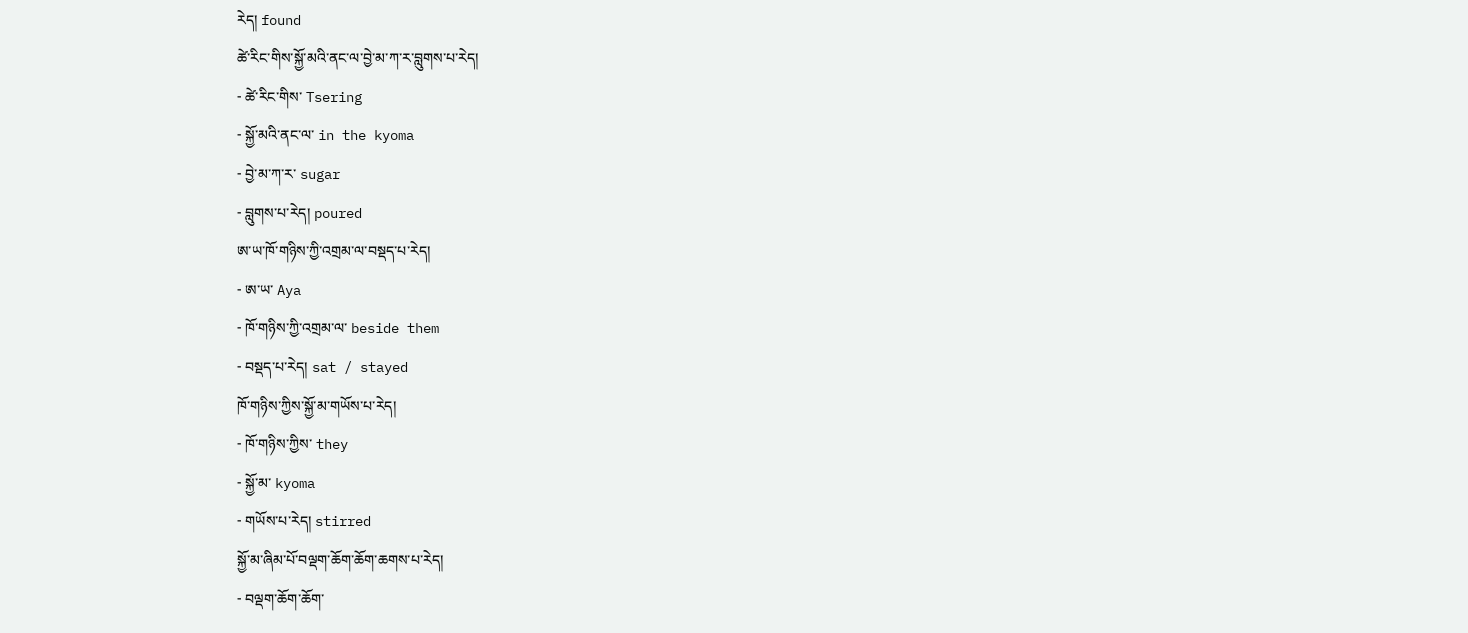རེད། found
ཚེ་རིང་གིས་སྐྱོ་མའི་ནང་ལ་བྱེ་མ་ཀ་ར་བླུགས་པ་རེད།
- ཚེ་རིང་གིས་ Tsering
- སྐྱོ་མའི་ནང་ལ་ in the kyoma
- བྱེ་མ་ཀ་ར་ sugar
- བླུགས་པ་རེད། poured
ཨ་ཡ་ཁོ་གཉིས་ཀྱི་འགྲམ་ལ་བསྡད་པ་རེད།
- ཨ་ཡ་ Aya
- ཁོ་གཉིས་ཀྱི་འགྲམ་ལ་ beside them
- བསྡད་པ་རེད། sat / stayed
ཁོ་གཉིས་ཀྱིས་སྐྱོ་མ་གཡོས་པ་རེད།
- ཁོ་གཉིས་ཀྱིས་ they
- སྐྱོ་མ་ kyoma
- གཡོས་པ་རེད། stirred
སྐྱོ་མ་ཞིམ་པོ་བལྡག་ཆོག་ཆོག་ཆགས་པ་རེད།
- བལྡག་ཆོག་ཆོག་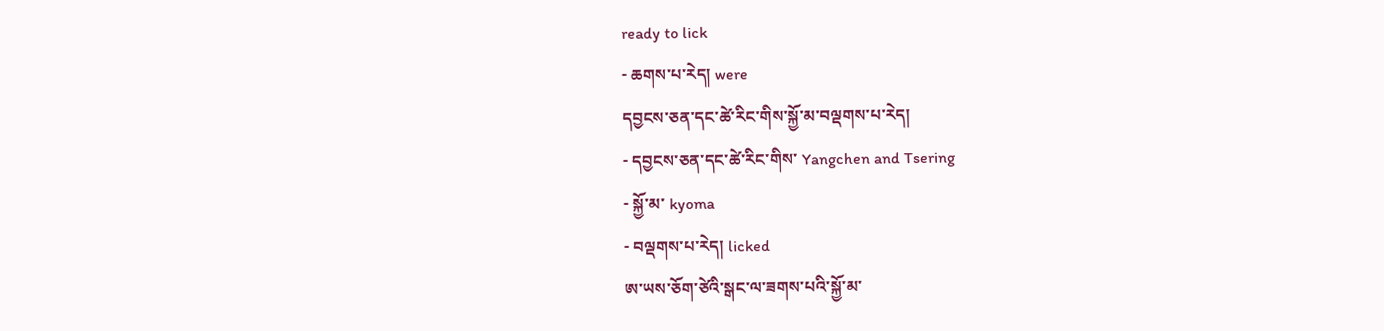ready to lick
- ཆགས་པ་རེད། were
དབྱངས་ཅན་དང་ཚེ་རིང་གིས་སྐྱོ་མ་བལྡགས་པ་རེད།
- དབྱངས་ཅན་དང་ཚེ་རིང་གིས་ Yangchen and Tsering
- སྐྱོ་མ་ kyoma
- བལྡགས་པ་རེད། licked
ཨ་ཡས་ཅོག་ཙེའི་སྒང་ལ་ཟགས་པའི་སྐྱོ་མ་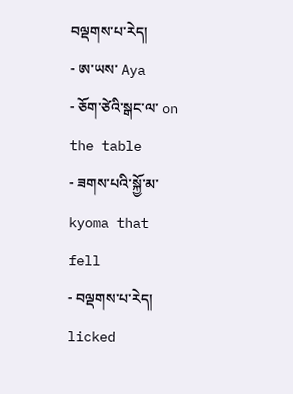བལྡགས་པ་རེད།
- ཨ་ཡས་ Aya
- ཅོག་ཙེའི་སྒང་ལ་ on the table
- ཟགས་པའི་སྐྱོ་མ་ kyoma that fell
- བལྡགས་པ་རེད། licked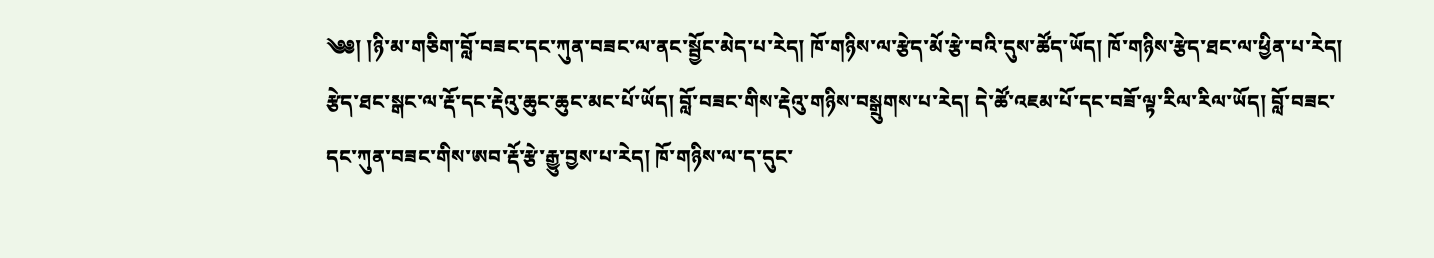༄༅། །ཉི་མ་གཅིག་བློ་བཟང་དང་ཀུན་བཟང་ལ་ནང་སྦྱོང་མེད་པ་རེད། ཁོ་གཉིས་ལ་རྩེད་མོ་རྩེ་བའི་དུས་ཚོད་ཡོད། ཁོ་གཉིས་རྩེད་ཐང་ལ་ཕྱིན་པ་རེད། རྩེད་ཐང་སྒང་ལ་རྡོ་དང་རྡེའུ་ཆུང་ཆུང་མང་པོ་ཡོད། བློ་བཟང་གིས་རྡེའུ་གཉིས་བསྒྲུགས་པ་རེད། དེ་ཚོ་འཇམ་པོ་དང་བཟོ་ལྟ་རིལ་རིལ་ཡོད། བློ་བཟང་དང་ཀུན་བཟང་གིས་ཨབ་རྡོ་རྩེ་རྒྱུ་བྱས་པ་རེད། ཁོ་གཉིས་ལ་ད་དུང་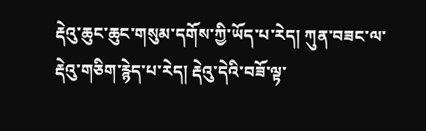རྡེའུ་ཆུང་ཆུང་གསུམ་དགོས་ཀྱི་ཡོད་པ་རེད། ཀུན་བཟང་ལ་རྡེའུ་གཅིག་རྙེད་པ་རེད། རྡེའུ་དེའི་བཟོ་ལྟ་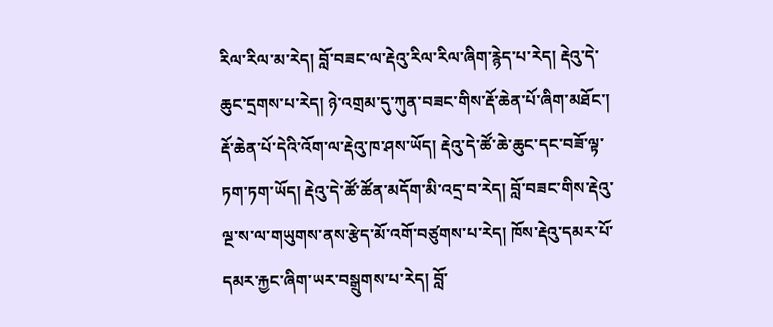རིལ་རིལ་མ་རེད། བློ་བཟང་ལ་རྡེའུ་རིལ་རིལ་ཞིག་རྙེད་པ་རེད། རྡེའུ་དེ་ཆུང་དྲགས་པ་རེད། ཉེ་འགྲམ་དུ་ཀུན་བཟང་གིས་རྡོ་ཆེན་པོ་ཞིག་མཐོང་། རྡོ་ཆེན་པོ་དེའི་འོག་ལ་རྡེའུ་ཁ་ཤས་ཡོད། རྡེའུ་དེ་ཚོ་ཆེ་ཆུང་དང་བཟོ་ལྟ་ཏག་ཏག་ཡོད། རྡེའུ་དེ་ཚོ་ཚོན་མདོག་མི་འདྲ་བ་རེད། བློ་བཟང་གིས་རྡེའུ་ལྔ་ས་ལ་གཡུགས་ནས་རྩེད་མོ་འགོ་བཙུགས་པ་རེད། ཁོས་རྡེའུ་དམར་པོ་དམར་རྐྱང་ཞིག་ཡར་བསྒྲུགས་པ་རེད། བློ་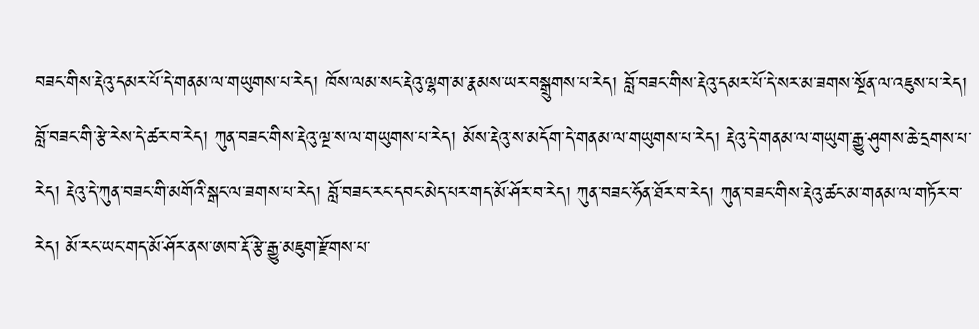བཟང་གིས་རྡེའུ་དམར་པོ་དེ་གནམ་ལ་གཡུགས་པ་རེད། ཁོས་ལམ་སང་རྡེའུ་ལྷག་མ་རྣམས་ཡར་བསྒྲུགས་པ་རེད། བློ་བཟང་གིས་རྡེའུ་དམར་པོ་དེ་སར་མ་ཟགས་སྔོན་ལ་འཇུས་པ་རེད། བློ་བཟང་གི་རྩེ་རེས་དེ་ཚར་བ་རེད། ཀུན་བཟང་གིས་རྡེའུ་ལྔ་ས་ལ་གཡུགས་པ་རེད། མོས་རྡེའུ་ས་མདོག་དེ་གནམ་ལ་གཡུགས་པ་རེད། རྡེའུ་དེ་གནམ་ལ་གཡུག་རྒྱུ་ཤུགས་ཆེ་དྲགས་པ་རེད། རྡེའུ་དེ་ཀུན་བཟང་གི་མགོའི་སྒང་ལ་ཟགས་པ་རེད། བློ་བཟང་རང་དབང་མེད་པར་གད་མོ་ཤོར་བ་རེད། ཀུན་བཟང་ཧོན་ཐོར་བ་རེད། ཀུན་བཟང་གིས་རྡེའུ་ཚང་མ་གནམ་ལ་གཏོར་བ་རེད། མོ་རང་ཡང་གད་མོ་ཤོར་ནས་ཨབ་རྡོ་རྩེ་རྒྱུ་མཇུག་རྫོགས་པ་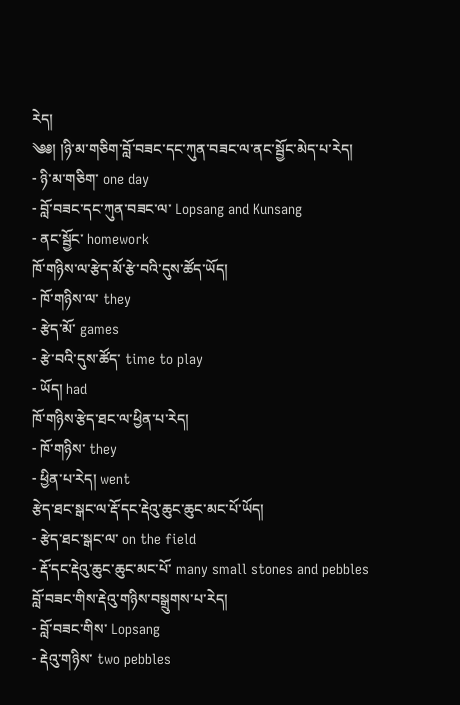རེད།
༄༅། །ཉི་མ་གཅིག་བློ་བཟང་དང་ཀུན་བཟང་ལ་ནང་སྦྱོང་མེད་པ་རེད།
- ཉི་མ་གཅིག་ one day
- བློ་བཟང་དང་ཀུན་བཟང་ལ་ Lopsang and Kunsang
- ནང་སྦྱོང་ homework
ཁོ་གཉིས་ལ་རྩེད་མོ་རྩེ་བའི་དུས་ཚོད་ཡོད།
- ཁོ་གཉིས་ལ་ they
- རྩེད་མོ་ games
- རྩེ་བའི་དུས་ཚོད་ time to play
- ཡོད། had
ཁོ་གཉིས་རྩེད་ཐང་ལ་ཕྱིན་པ་རེད།
- ཁོ་གཉིས་ they
- ཕྱིན་པ་རེད། went
རྩེད་ཐང་སྒང་ལ་རྡོ་དང་རྡེའུ་ཆུང་ཆུང་མང་པོ་ཡོད།
- རྩེད་ཐང་སྒང་ལ་ on the field
- རྡོ་དང་རྡེའུ་ཆུང་ཆུང་མང་པོ་ many small stones and pebbles
བློ་བཟང་གིས་རྡེའུ་གཉིས་བསྒྲུགས་པ་རེད།
- བློ་བཟང་གིས་ Lopsang
- རྡེའུ་གཉིས་ two pebbles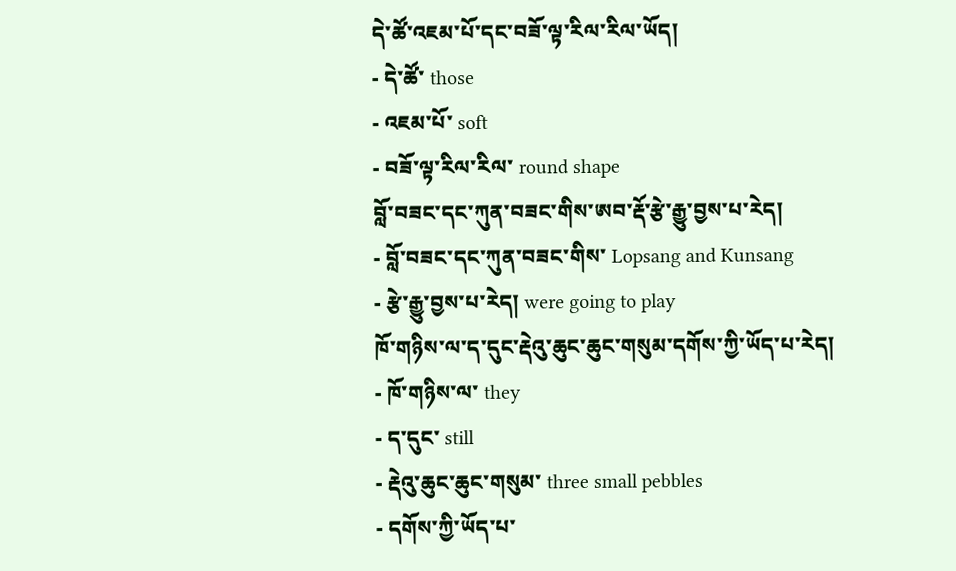དེ་ཚོ་འཇམ་པོ་དང་བཟོ་ལྟ་རིལ་རིལ་ཡོད།
- དེ་ཚོ་ those
- འཇམ་པོ་ soft
- བཟོ་ལྟ་རིལ་རིལ་ round shape
བློ་བཟང་དང་ཀུན་བཟང་གིས་ཨབ་རྡོ་རྩེ་རྒྱུ་བྱས་པ་རེད།
- བློ་བཟང་དང་ཀུན་བཟང་གིས་ Lopsang and Kunsang
- རྩེ་རྒྱུ་བྱས་པ་རེད། were going to play
ཁོ་གཉིས་ལ་ད་དུང་རྡེའུ་ཆུང་ཆུང་གསུམ་དགོས་ཀྱི་ཡོད་པ་རེད།
- ཁོ་གཉིས་ལ་ they
- ད་དུང་ still
- རྡེའུ་ཆུང་ཆུང་གསུམ་ three small pebbles
- དགོས་ཀྱི་ཡོད་པ་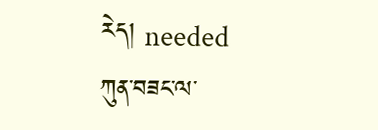རེད། needed
ཀུན་བཟང་ལ་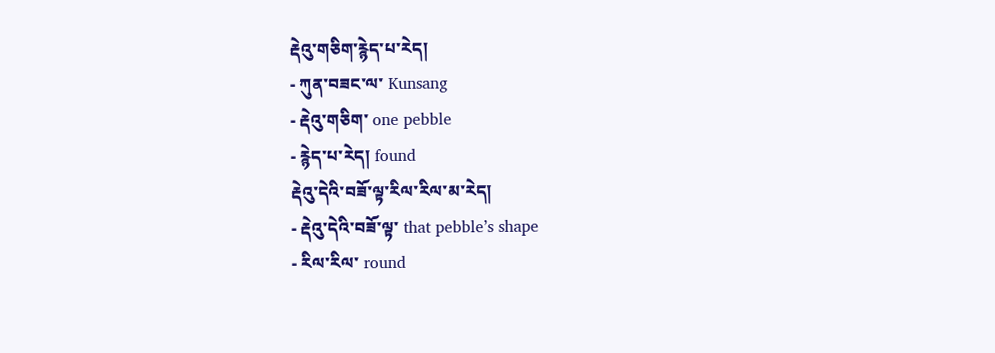རྡེའུ་གཅིག་རྙེད་པ་རེད།
- ཀུན་བཟང་ལ་ Kunsang
- རྡེའུ་གཅིག་ one pebble
- རྙེད་པ་རེད། found
རྡེའུ་དེའི་བཟོ་ལྟ་རིལ་རིལ་མ་རེད།
- རྡེའུ་དེའི་བཟོ་ལྟ་ that pebble’s shape
- རིལ་རིལ་ round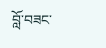བློ་བཟང་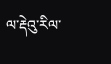ལ་རྡེའུ་རིལ་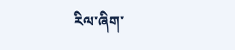རིལ་ཞིག་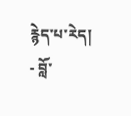རྙེད་པ་རེད།
- བློ་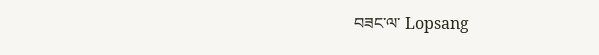བཟང་ལ་ Lopsang